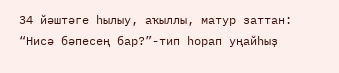34 йәштәге һылыу, аҡыллы, матур заттан: “Нисә бәпесең бар?”-тип һорап уңайһыҙ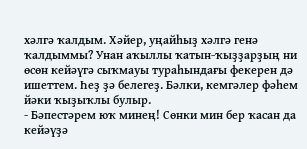хәлгә ҡалдым. Хәйер, уңайһыҙ хәлгә генә ҡалдыммы? Унан аҡыллы ҡатын-ҡыҙҙарҙың ни өсөн кейәүгә сыҡмауы тураһындағы фекерен дә ишеттем. Һеҙ ҙә белегеҙ. Бәлки, кемгәлер фәһем йәки ҡыҙыҡлы булыр.
- Бәпестәрем юҡ минең! Сөнки мин бер ҡасан да кейәүҙә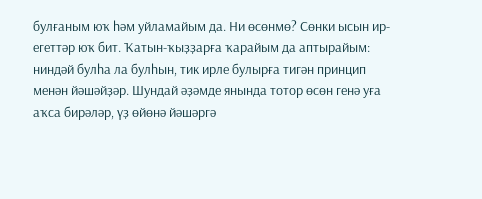булғаным юҡ һәм уйламайым да. Ни өсөнмө? Сөнки ысын ир-егеттәр юҡ бит. Ҡатын-ҡыҙҙарға ҡарайым да аптырайым: ниндәй булһа ла булһын, тик ирле булырға тигән принцип менән йәшәйҙәр. Шундай әҙәмде янында тотор өсөн генә уға аҡса бирәләр, үҙ өйөнә йәшәргә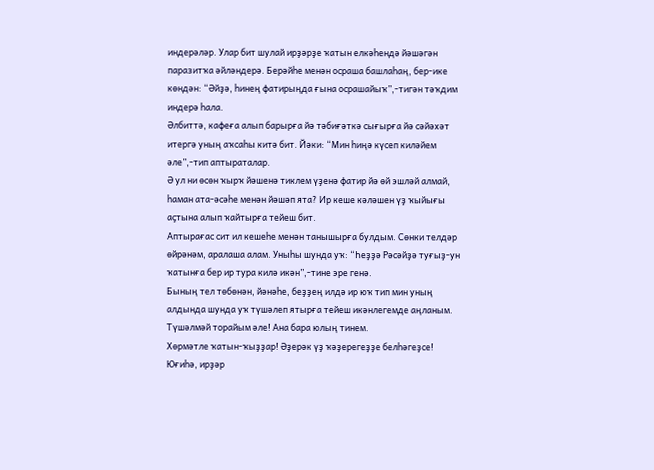индерәләр. Улар бит шулай ирҙәрҙе ҡатын елкәһендә йәшәгән паразитҡа әйләндерә. Берәйһе менән осраша башлаһаң, бер-ике көндән: “Әйҙә, һинең фатирыңда ғына осрашайыҡ”,-тигән тәҡдим индерә һала.
Әлбиттә, кафеға алып барырға йә тәбиғәткә сығырға йә сәйәхәт итергә уның аҡсаһы китә бит. Йәки: “Мин һиңә күсеп киләйем әле”,-тип аптыраталар.
Ә ул ни өсөн ҡырҡ йәшенә тиклем үҙенә фатир йә өй эшләй алмай, һаман ата-әсәһе менән йәшәп ята? Ир кеше кәләшен үҙ ҡыйығы аҫтына алып ҡайтырға тейеш бит.
Аптырағас сит ил кешеһе менән танышырға булдым. Сөнки телдәр өйрәнәм, аралаша алам. Уныһы шунда уҡ: “Һеҙҙә Рәсәйҙә туғыҙ-ун ҡатынға бер ир тура килә икән”,-тине эре генә.
Бының тел төбөнән, йәнәһе, беҙҙең илдә ир юҡ тип мин уның алдында шунда уҡ түшәлеп ятырға тейеш икәнлегемде аңланым. Түшәлмәй торайым әле! Ана бара юлың тинем.
Хөрмәтле ҡатын-ҡыҙҙар! Әҙерәк үҙ ҡәҙерегеҙҙе белһәгеҙсе! Юғиһә, ирҙәр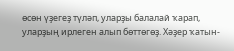өсөн үҙегеҙ түләп, уларҙы балалай ҡарап, уларҙың ирлеген алып бөттөгөҙ. Хәҙер ҡатын-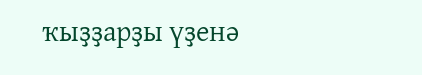ҡыҙҙарҙы үҙенә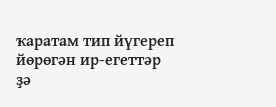ҡаратам тип йүгереп йөрөгән ир-егеттәр ҙә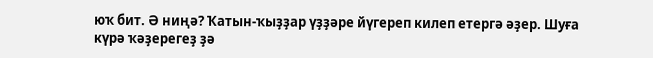юҡ бит. Ә ниңә? Ҡатын-ҡыҙҙар үҙҙәре йүгереп килеп етергә әҙер. Шуға күрә ҡәҙерегеҙ ҙә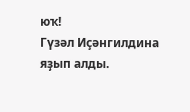юҡ!
Гүзәл Иҫәнгилдина яҙып алды.